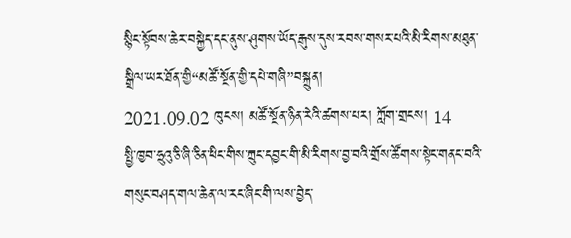སྙིང་སྟོབས་ཆེར་བསྐྱེད་དང་ནུས་ཤུགས་ཡོད་རྒུས་དུས་རབས་གསར་པའི་མི་རིགས་མཐུན་སྒྲིལ་ཡར་ཐོན་གྱི“མཚོ་སྔོན་གྱི་དཔེ་གཞི”བསྐྲུན།
2021.09.02 ཁུངས། མཚོ་སྔོན་ཉིན་རེའི་ཚགས་པར། ཀློག་གྲངས། 14
སྤྱི་ཁྱབ་ཧྲུའུ་ཅི་ཞི་ཅིན་ཕིང་གིས་ཀྲུང་དབྱང་གི་མི་རིགས་བྱ་བའི་གྲོས་ཚོགས་སྟེང་གནང་བའི་གསུང་བཤད་གལ་ཆེན་ལ་རང་ཞིང་གི་ལས་བྱེད་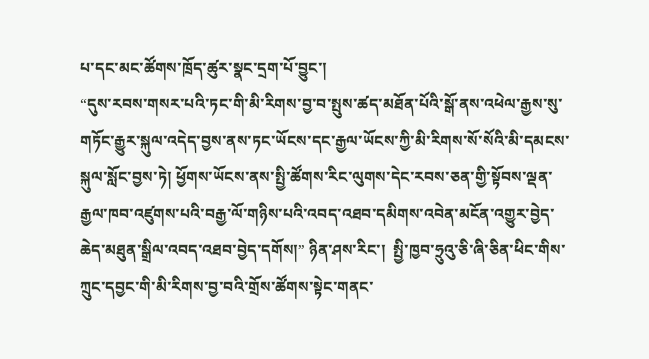པ་དང་མང་ཚོགས་ཁྲོད་ཚུར་སྣང་དྲག་པོ་བྱུང་།
“དུས་རབས་གསར་པའི་ཏང་གི་མི་རིགས་བྱ་བ་སྤུས་ཚད་མཐོན་པོའི་སྒོ་ནས་འཕེལ་རྒྱས་སུ་གཏོང་རྒྱུར་སྐུལ་འདེད་བྱས་ནས་ཏང་ཡོངས་དང་རྒྱལ་ཡོངས་ཀྱི་མི་རིགས་སོ་སོའི་མི་དམངས་སྐུལ་སློང་བྱས་ཏེ། ཕྱོགས་ཡོངས་ནས་སྤྱི་ཚོགས་རིང་ལུགས་དེང་རབས་ཅན་གྱི་སྟོབས་ལྡན་རྒྱལ་ཁབ་འཛུགས་པའི་བརྒྱ་ལོ་གཉིས་པའི་འབད་འཐབ་དམིགས་འབེན་མངོན་འགྱུར་བྱེད་ཆེད་མཐུན་སྒྲིལ་འབད་འཐབ་བྱེད་དགོས།” ཉིན་ཤས་རིང་།  སྤྱི་ཁྱབ་ཧྲུའུ་ཅི་ཞི་ཅིན་ཕིང་གིས་ཀྲུང་དབྱང་གི་མི་རིགས་བྱ་བའི་གྲོས་ཚོགས་སྟེང་གནང་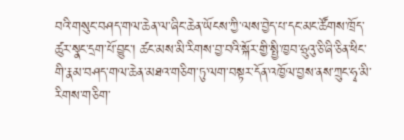བའི་གསུང་བཤད་གལ་ཆེན་ལ་ཞིང་ཆེན་ཡོངས་ཀྱི་ལས་བྱེད་པ་དང་མང་ཚོགས་ཁྲོད་ཚུར་སྣང་དྲག་པོ་བྱུང་། ཚང་མས་མི་རིགས་བྱ་བའི་སྐོར་གྱི་སྤྱི་ཁྱབ་ཧྲུའུ་ཅི་ཞི་ཅིན་ཕིང་གི་རྣམ་བཤད་གལ་ཆེན་མཐའ་གཅིག་ཏུ་ལག་བསྟར་དོན་འཁྱོལ་བྱས་ནས་ཀྲུང་ཧྭ་མི་རིགས་གཅིག་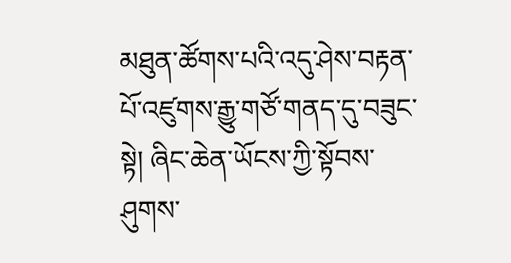མཐུན་ཚོགས་པའི་འདུ་ཤེས་བརྟན་པོ་འཛུགས་རྒྱུ་གཙོ་གནད་དུ་བཟུང་སྟེ། ཞིང་ཆེན་ཡོངས་ཀྱི་སྟོབས་ཤུགས་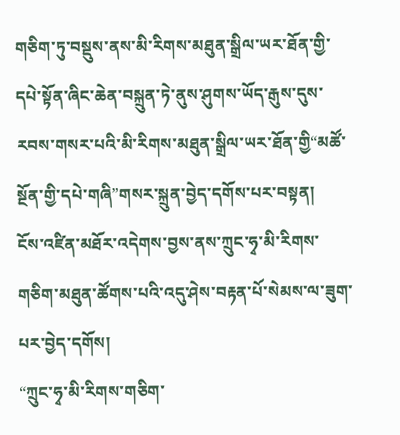གཅིག་ཏུ་བསྡུས་ནས་མི་རིགས་མཐུན་སྒྲིལ་ཡར་ཐོན་གྱི་དཔེ་སྟོན་ཞིང་ཆེན་བསྐྲུན་ཏེ་ནུས་ཤུགས་ཡོད་རྒུས་དུས་རབས་གསར་པའི་མི་རིགས་མཐུན་སྒྲིལ་ཡར་ཐོན་གྱི“མཚོ་སྔོན་གྱི་དཔེ་གཞི”གསར་སྐྲུན་བྱེད་དགོས་པར་བསྟན།
ངོས་འཛིན་མཐོར་འདེགས་བྱས་ནས་ཀྲུང་ཧྭ་མི་རིགས་གཅིག་མཐུན་ཚོགས་པའི་འདུ་ཤེས་བརྟན་པོ་སེམས་ལ་ཟུག་པར་བྱེད་དགོས།
“ཀྲུང་ཧྭ་མི་རིགས་གཅིག་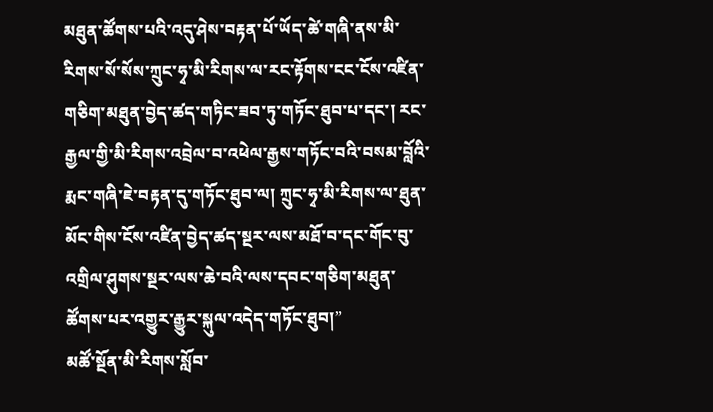མཐུན་ཚོགས་པའི་འདུ་ཤེས་བརྟན་པོ་ཡོད་ཚེ་གཞི་ནས་མི་རིགས་སོ་སོས་ཀྲུང་ཧྭ་མི་རིགས་ལ་རང་རྟོགས་ངང་ངོས་འཛིན་གཅིག་མཐུན་བྱེད་ཚད་གཏིང་ཟབ་ཏུ་གཏོང་ཐུབ་པ་དང་། རང་རྒྱལ་གྱི་མི་རིགས་འབྲེལ་བ་འཕེལ་རྒྱས་གཏོང་བའི་བསམ་བློའི་རྨང་གཞི་ཇེ་བརྟན་དུ་གཏོང་ཐུབ་ལ། ཀྲུང་ཧྭ་མི་རིགས་ལ་ཐུན་མོང་གིས་ངོས་འཛིན་བྱེད་ཚད་སྔར་ལས་མཐོ་བ་དང་གོང་བུ་འགྲིལ་ཤུགས་སྔར་ལས་ཆེ་བའི་ལས་དབང་གཅིག་མཐུན་ཚོགས་པར་འགྱུར་རྒྱུར་སྐུལ་འདེད་གཏོང་ཐུབ།”
མཚོ་སྔོན་མི་རིགས་སློབ་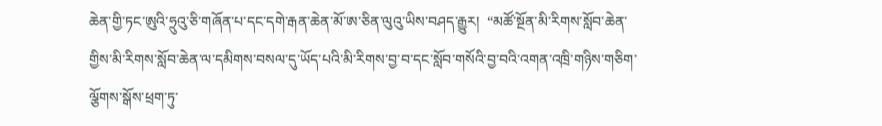ཆེན་གྱི་ཏང་ཨུའི་ཧྲུའུ་ཅི་གཞོན་པ་དང་དགེ་རྒན་ཆེན་མོ་ཨ་ཅིན་ལུའུ་ཡིས་བཤད་རྒྱུར།  “མཚོ་སྔོན་མི་རིགས་སློབ་ཆེན་གྱིས་མི་རིགས་སློབ་ཆེན་ལ་དམིགས་བསལ་དུ་ཡོད་པའི་མི་རིགས་བྱ་བ་དང་སློབ་གསོའི་བྱ་བའི་འགན་འཁྲི་གཉིས་གཅིག་ལྕོགས་སྒོས་ཕྲག་ཏུ་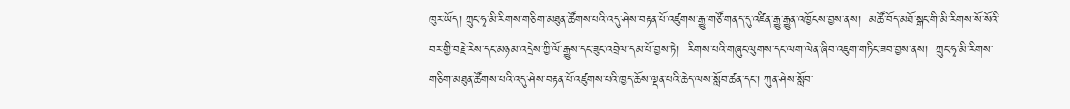ཁུར་ཡོད། ཀྲུང་ཧྭ་མི་རིགས་གཅིག་མཐུན་ཚོགས་པའི་འདུ་ཤེས་བརྟན་པོ་འཛུགས་རྒྱུ་གཙོ་གནད་དུ་འཛིན་རྒྱུ་རྒྱུན་འཁྱོངས་བྱས་ནས།  མཚོ་བོད་མཐོ་སྒང་གི་མི་རིགས་སོ་སོའི་བར་གྱི་བརྗེ་རེས་དང་མཉམ་འདྲེས་ཀྱི་ལོ་རྒྱུས་དང་ཟུང་འབྲེལ་དམ་པོ་བྱས་ཏེ།  རིགས་པའི་གཞུང་ལུགས་དང་ལག་ལེན་ཞིབ་འཇུག་གཏིང་ཟབ་བྱས་ནས།  ཀྲུང་ཧྭ་མི་རིགས་གཅིག་མཐུན་ཚོགས་པའི་འདུ་ཤེས་བརྟན་པོ་འཛུགས་པའི་ཁྱད་ཆོས་ལྡན་པའི་ཆེད་ལས་སློབ་ཚན་དང་། ཀུན་ཤེས་སློབ་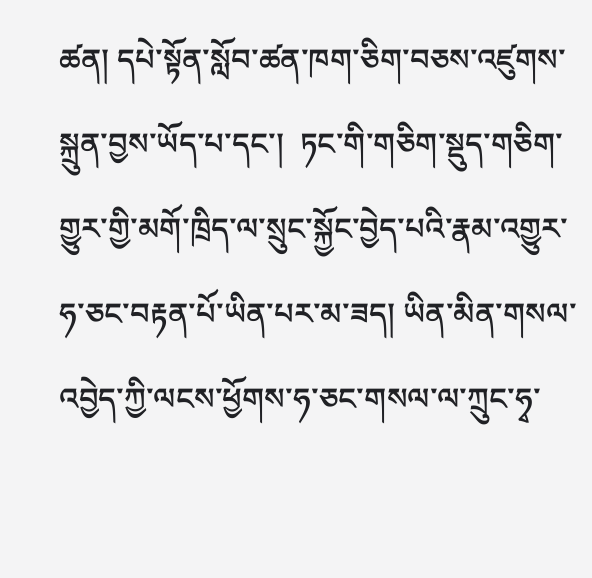ཚན། དཔེ་སྟོན་སློབ་ཚན་ཁག་ཅིག་བཅས་འཛུགས་སྐྲུན་བྱས་ཡོད་པ་དང་།  ཏང་གི་གཅིག་སྡུད་གཅིག་གྱུར་གྱི་མགོ་ཁྲིད་ལ་སྲུང་སྐྱོང་བྱེད་པའི་རྣམ་འགྱུར་ཧ་ཅང་བརྟན་པོ་ཡིན་པར་མ་ཟད། ཡིན་མིན་གསལ་འབྱེད་ཀྱི་ལངས་ཕྱོགས་ཧ་ཅང་གསལ་ལ་ཀྲུང་ཧྭ་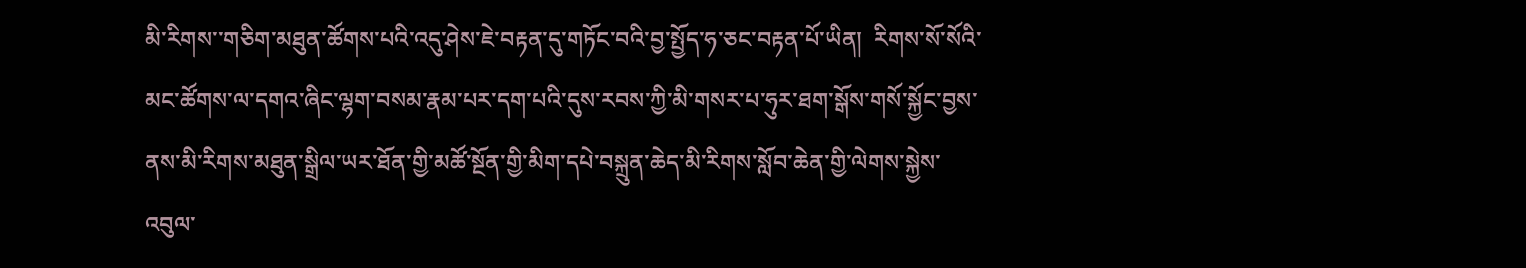མི་རིགས་་གཅིག་མཐུན་ཚོགས་པའི་འདུ་ཤེས་ཇེ་བརྟན་དུ་གཏོང་བའི་བྱ་སྤྱོད་ཧ་ཅང་བརྟན་པོ་ཡིན།  རིགས་སོ་སོའི་མང་ཚོགས་ལ་དགའ་ཞིང་ལྷག་བསམ་རྣམ་པར་དག་པའི་དུས་རབས་ཀྱི་མི་གསར་པ་ཧུར་ཐག་སྒོས་གསོ་སྐྱོང་བྱས་ནས་མི་རིགས་མཐུན་སྒྲིལ་ཡར་ཐོན་གྱི་མཚོ་སྔོན་གྱི་མིག་དཔེ་བསྐྲུན་ཆེད་མི་རིགས་སློབ་ཆེན་གྱི་ལེགས་སྐྱེས་འབུལ་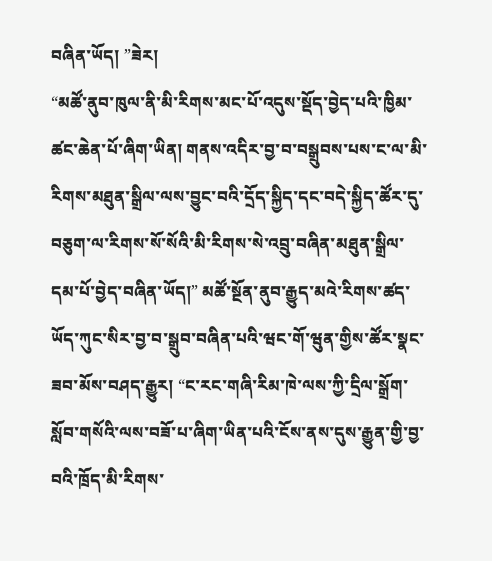བཞིན་ཡོད། ”ཟེར།
“མཚོ་ནུབ་ཁུལ་ནི་མི་རིགས་མང་པོ་འདུས་སྡོད་བྱེད་པའི་ཁྱིམ་ཚང་ཆེན་པོ་ཞིག་ཡིན། གནས་འདིར་བྱ་བ་བསྒྲུབས་པས་ང་ལ་མི་རིགས་མཐུན་སྒྲིལ་ལས་བྱུང་བའི་དྲོད་སྐྱིད་དང་བདེ་སྐྱིད་ཚོར་དུ་བཅུག་ལ་རིགས་སོ་སོའི་མི་རིགས་སེ་འབྲུ་བཞིན་མཐུན་སྒྲིལ་དམ་པོ་བྱེད་བཞིན་ཡོད།” མཚོ་སྔོན་ནུབ་རྒྱུད་མའེ་རིགས་ཚད་ཡོད་ཀུང་སིར་བྱ་བ་སྒྲུབ་བཞིན་པའི་ཝང་གོ་ཝུན་གྱིས་ཚོར་སྣང་ཟབ་མོས་བཤད་རྒྱུར། “ང་རང་གཞི་རིམ་ཁེ་ལས་ཀྱི་དྲིལ་སྒྲོག་སློབ་གསོའི་ལས་བཟོ་པ་ཞིག་ཡིན་པའི་ངོས་ནས་དུས་རྒྱུན་གྱི་བྱ་བའི་ཁྲོད་མི་རིགས་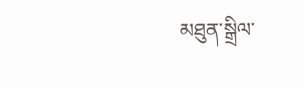མཐུན་སྒྲིལ་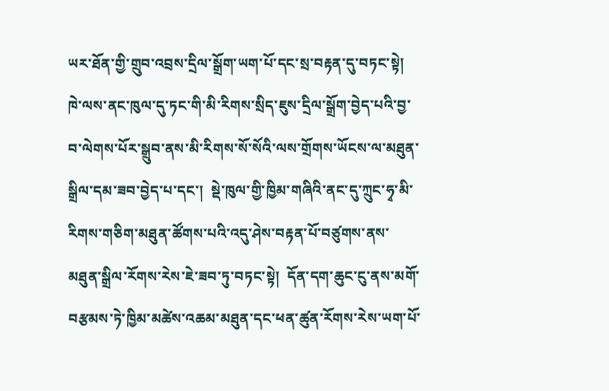ཡར་ཐོན་གྱི་གྲུབ་འབྲས་དྲིལ་སྒྲོག་ཡག་པོ་དང་སྲ་བརྟན་དུ་བཏང་སྟེ། ཁེ་ལས་ནང་ཁུལ་དུ་ཏང་གི་མི་རིགས་སྲིད་ཇུས་དྲིལ་སྒྲོག་བྱེད་པའི་བྱ་བ་ལེགས་པོར་སྒྲུབ་ནས་མི་རིགས་སོ་སོའི་ལས་གྲོགས་ཡོངས་ལ་མཐུན་སྒྲིལ་དམ་ཟབ་བྱེད་པ་དང་།  སྡེ་ཁུལ་གྱི་ཁྱིམ་གཞིའི་ནང་དུ་ཀྲུང་ཧྭ་མི་རིགས་གཅིག་མཐུན་ཚོགས་པའི་འདུ་ཤེས་བརྟན་པོ་བཙུགས་ནས་མཐུན་སྒྲིལ་རོགས་རེས་ཇེ་ཟབ་ཏུ་བཏང་སྟེ།  དོན་དག་ཆུང་ངུ་ནས་མགོ་བརྩམས་ཏེ་ཁྱིམ་མཚེས་འཆམ་མཐུན་དང་ཕན་ཚུན་རོགས་རེས་ཡག་པོ་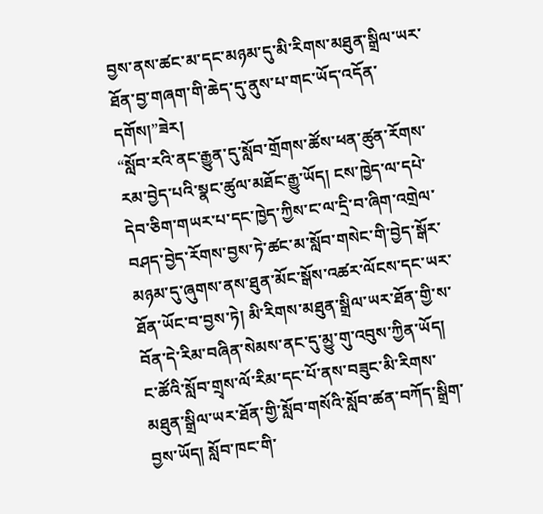བྱས་ནས་ཚང་མ་དང་མཉམ་དུ་མི་རིགས་མཐུན་སྒྲིལ་ཡར་ཐོན་བྱ་གཞག་གི་ཆེད་དུ་ནུས་པ་གང་ཡོད་འདོན་དགོས།”ཟེར།
“སློབ་རའི་ནང་རྒྱུན་དུ་སློབ་གྲོགས་ཚོས་ཕན་ཚུན་རོགས་རམ་བྱེད་པའི་སྣང་ཚུལ་མཐོང་རྒྱུ་ཡོད། ངས་ཁྱེད་ལ་དཔེ་དེབ་ཅིག་གཡར་པ་དང་ཁྱེད་ཀྱིས་ང་ལ་དྲི་བ་ཞིག་འགྲེལ་བཤད་བྱེད་རོགས་བྱས་ཏེ་ཚང་མ་སློབ་གསེང་གི་བྱེད་སྒོར་མཉམ་དུ་ཞུགས་ནས་ཐུན་མོང་སྒོས་འཚར་ལོངས་དང་ཡར་ཐོན་ཡོང་བ་བྱས་ཏེ། མི་རིགས་མཐུན་སྒྲིལ་ཡར་ཐོན་གྱི་ས་བོན་དེ་རིམ་བཞིན་སེམས་ནང་དུ་མྱུ་གུ་འབུས་ཀྱིན་ཡོད།  ང་ཚོའི་སློབ་གྲྭས་ལོ་རིམ་དང་པོ་ནས་བཟུང་མི་རིགས་མཐུན་སྒྲིལ་ཡར་ཐོན་གྱི་སློབ་གསོའི་སློབ་ཚན་བཀོད་སྒྲིག་བྱས་ཡོད། སློབ་ཁང་གི་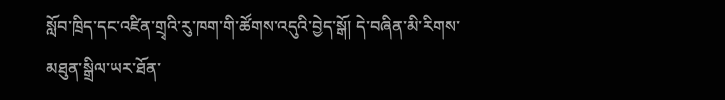སློབ་ཁྲིད་དང་འཛིན་གྲྭའི་རུ་ཁག་གི་ཚོགས་འདུའི་བྱེད་སྒོ། དེ་བཞིན་མི་རིགས་མཐུན་སྒྲིལ་ཡར་ཐོན་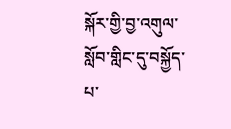སྐོར་གྱི་བྱ་འགུལ་སློབ་གླིང་དུ་བསྐྱོད་པ་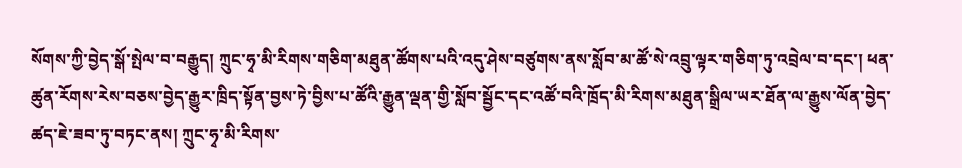སོགས་ཀྱི་བྱེད་སྒོ་སྤེལ་བ་བརྒྱུད། ཀྲུང་ཧྭ་མི་རིགས་གཅིག་མཐུན་ཚོགས་པའི་འདུ་ཤེས་བཙུགས་ནས་སློབ་མ་ཚོ་སེ་འབྲུ་ལྟར་གཅིག་ཏུ་འབྲེལ་བ་དང་། ཕན་ཚུན་རོགས་རེས་བཅས་བྱེད་རྒྱུར་ཁྲིད་སྟོན་བྱས་ཏེ་བྱིས་པ་ཚོའི་རྒྱུན་ལྡན་གྱི་སློབ་སྦྱོང་དང་འཚོ་བའི་ཁྲོད་མི་རིགས་མཐུན་སྒྲིལ་ཡར་ཐོན་ལ་རྒྱུས་ལོན་བྱེད་ཚད་ཇེ་ཟབ་ཏུ་བཏང་ནས། ཀྲུང་ཧྭ་མི་རིགས་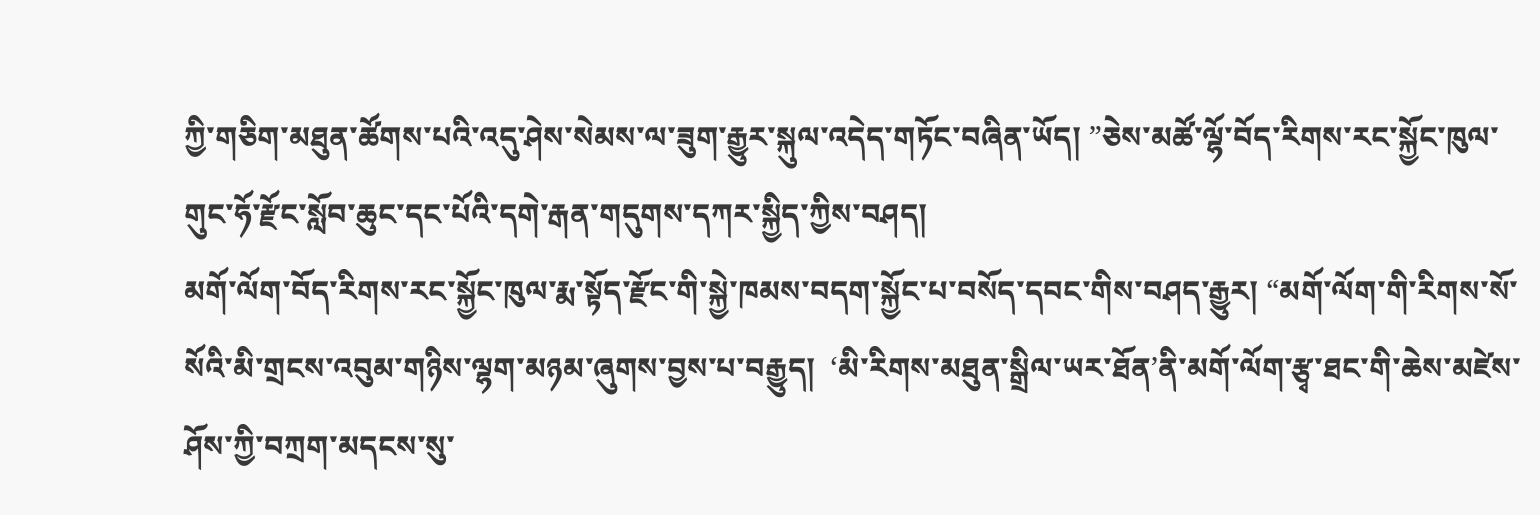ཀྱི་གཅིག་མཐུན་ཚོགས་པའི་འདུ་ཤེས་སེམས་ལ་ཟུག་རྒྱུར་སྐུལ་འདེད་གཏོང་བཞིན་ཡོད། ”ཅེས་མཚོ་ལྷོ་བོད་རིགས་རང་སྐྱོང་ཁུལ་གུང་ཧོ་རྫོང་སློབ་ཆུང་དང་པོའི་དགེ་རྒན་གདུགས་དཀར་སྐྱིད་ཀྱིས་བཤད།
མགོ་ལོག་བོད་རིགས་རང་སྐྱོང་ཁུལ་རྨ་སྟོད་རྫོང་གི་སྐྱེ་ཁམས་བདག་སྐྱོང་པ་བསོད་དབང་གིས་བཤད་རྒྱུར། “མགོ་ལོག་གི་རིགས་སོ་སོའི་མི་གྲངས་འབུམ་གཉིས་ལྷག་མཉམ་ཞུགས་བྱས་པ་བརྒྱུད།  ‘མི་རིགས་མཐུན་སྒྲིལ་ཡར་ཐོན’ནི་མགོ་ལོག་རྩྭ་ཐང་གི་ཆེས་མཛེས་ཤོས་ཀྱི་བཀྲག་མདངས་སུ་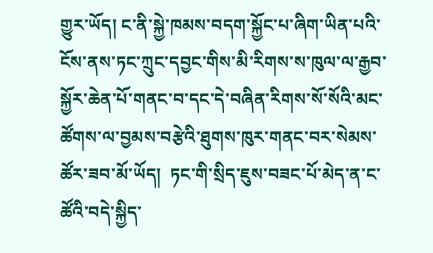གྱུར་ཡོད། ང་ནི་སྐྱེ་ཁམས་བདག་སྐྱོང་པ་ཞིག་ཡིན་པའི་ངོས་ནས་ཏང་ཀྲུང་དབྱང་གིས་མི་རིགས་ས་ཁུལ་ལ་རྒྱབ་སྐྱོར་ཆེན་པོ་གནང་བ་དང་དེ་བཞིན་རིགས་སོ་སོའི་མང་ཚོགས་ལ་བྱམས་བརྩེའི་ཐུགས་ཁུར་གནང་བར་སེམས་ཚོར་ཟབ་མོ་ཡོད།  ཏང་གི་སྲིད་ཇུས་བཟང་པོ་མེད་ན་ང་ཚོའི་བདེ་སྐྱིད་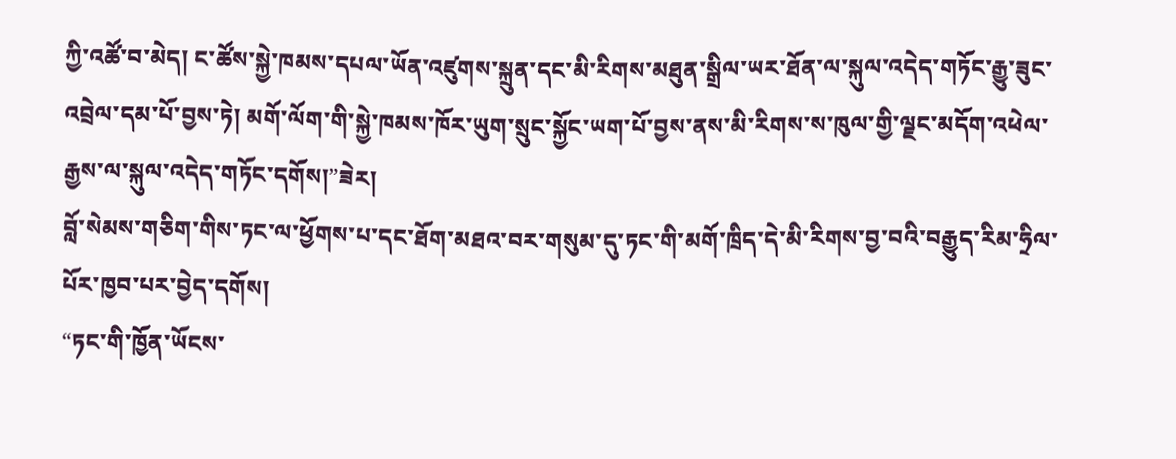ཀྱི་འཚོ་བ་མེད། ང་ཚོས་སྐྱེ་ཁམས་དཔལ་ཡོན་འཛུགས་སྐྲུན་དང་མི་རིགས་མཐུན་སྒྲིལ་ཡར་ཐོན་ལ་སྐུལ་འདེད་གཏོང་རྒྱུ་ཟུང་འབྲེལ་དམ་པོ་བྱས་ཏེ། མགོ་ལོག་གི་སྐྱེ་ཁམས་ཁོར་ཡུག་སྲུང་སྐྱོང་ཡག་པོ་བྱས་ནས་མི་རིགས་ས་ཁུལ་གྱི་ལྗང་མདོག་འཕེལ་རྒྱས་ལ་སྐུལ་འདེད་གཏོང་དགོས།”ཟེར།
བློ་སེམས་གཅིག་གིས་ཏང་ལ་ཕྱོགས་པ་དང་ཐོག་མཐའ་བར་གསུམ་དུ་ཏང་གི་མགོ་ཁྲིད་དེ་མི་རིགས་བྱ་བའི་བརྒྱུད་རིམ་ཧྲིལ་པོར་ཁྱབ་པར་བྱེད་དགོས།
“ཏང་གི་ཁྱོན་ཡོངས་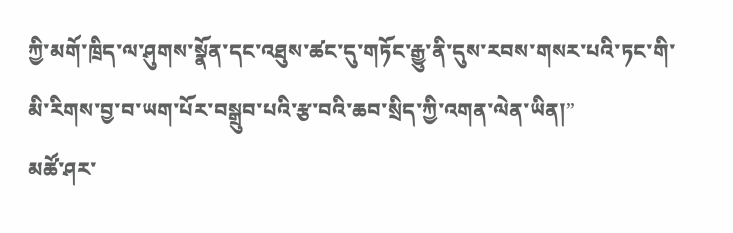ཀྱི་མགོ་ཁྲིད་ལ་ཤུགས་སྣོན་དང་འཐུས་ཚང་དུ་གཏོང་རྒྱུ་ནི་དུས་རབས་གསར་པའི་ཏང་གི་མི་རིགས་བྱ་བ་ཡག་པོར་བསྒྲུབ་པའི་རྩ་བའི་ཆབ་སྲིད་ཀྱི་འགན་ལེན་ཡིན།”
མཚོ་ཤར་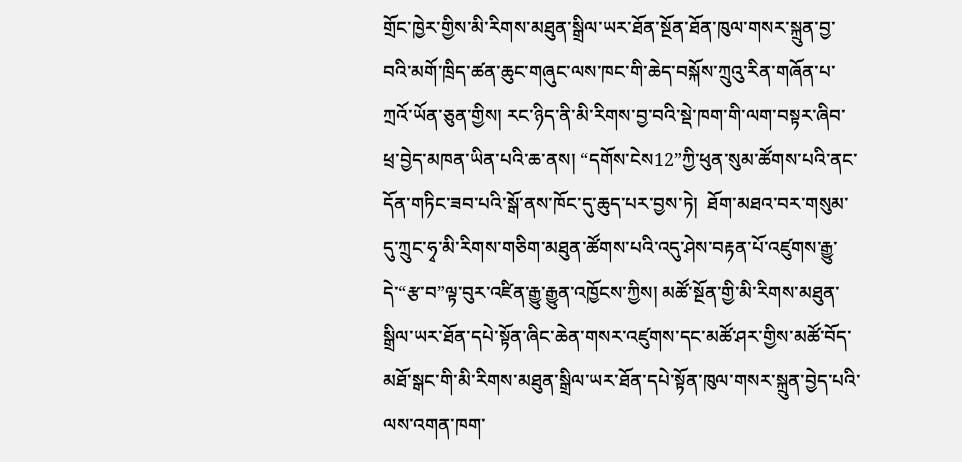གྲོང་ཁྱེར་གྱིས་མི་རིགས་མཐུན་སྒྲིལ་ཡར་ཐོན་སྔོན་ཐོན་ཁུལ་གསར་སྐྲུན་བྱ་བའི་མགོ་ཁྲིད་ཚན་ཆུང་གཞུང་ལས་ཁང་གི་ཆེད་བསྐོས་ཀྲུའུ་རིན་གཞོན་པ་ཀྲའོ་ཡོན་ཅུན་གྱིས། རང་ཉིད་ནི་མི་རིགས་བྱ་བའི་སྡེ་ཁག་གི་ལག་བསྟར་ཞིབ་ཕྲ་བྱེད་མཁན་ཡིན་པའི་ཆ་ནས། “དགོས་ངེས12”ཀྱི་ཕུན་སུམ་ཚོགས་པའི་ནང་དོན་གཏིང་ཟབ་པའི་སྒོ་ནས་ཁོང་དུ་ཆུད་པར་བྱས་ཏེ།  ཐོག་མཐའ་བར་གསུམ་དུ་ཀྲུང་ཧྭ་མི་རིགས་གཅིག་མཐུན་ཚོགས་པའི་འདུ་ཤེས་བརྟན་པོ་འཛུགས་རྒྱུ་དེ་“རྩ་བ”ལྟ་བུར་འཛིན་རྒྱུ་རྒྱུན་འཁྱོངས་ཀྱིས། མཚོ་སྔོན་གྱི་མི་རིགས་མཐུན་སྒྲིལ་ཡར་ཐོན་དཔེ་སྟོན་ཞིང་ཆེན་གསར་འཛུགས་དང་མཚོ་ཤར་གྱིས་མཚོ་བོད་མཐོ་སྒང་གི་མི་རིགས་མཐུན་སྒྲིལ་ཡར་ཐོན་དཔེ་སྟོན་ཁུལ་གསར་སྐྲུན་བྱེད་པའི་ལས་འགན་ཁག་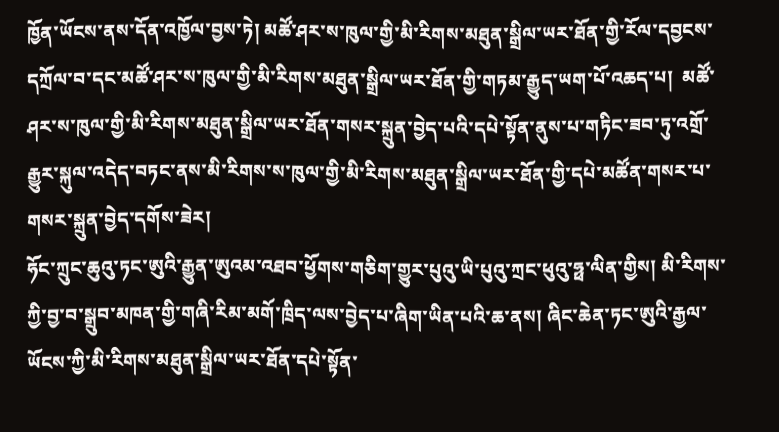ཁྱོན་ཡོངས་ནས་དོན་འཁྱོལ་བྱས་ཏེ། མཚོ་ཤར་ས་ཁུལ་གྱི་མི་རིགས་མཐུན་སྒྲིལ་ཡར་ཐོན་གྱི་རོལ་དབྱངས་དཀྲོལ་བ་དང་མཚོ་ཤར་ས་ཁུལ་གྱི་མི་རིགས་མཐུན་སྒྲིལ་ཡར་ཐོན་གྱི་གཏམ་རྒྱུད་ཡག་པོ་འཆད་པ།  མཚོ་ཤར་ས་ཁུལ་གྱི་མི་རིགས་མཐུན་སྒྲིལ་ཡར་ཐོན་གསར་སྐྲུན་བྱེད་པའི་དཔེ་སྟོན་ནུས་པ་གཏིང་ཟབ་ཏུ་འགྲོ་རྒྱུར་སྐུལ་འདེད་བཏང་ནས་མི་རིགས་ས་ཁུལ་གྱི་མི་རིགས་མཐུན་སྒྲིལ་ཡར་ཐོན་གྱི་དཔེ་མཚོན་གསར་པ་གསར་སྐྲུན་བྱེད་དགོས་ཟེར།
ཧོང་ཀྲུང་ཆུའུ་ཏང་ཨུའི་རྒྱུན་ཨུའམ་འཐབ་ཕྱོགས་གཅིག་གྱུར་པུའུ་ཡི་པུའུ་ཀྲང་ཕུའུ་ཧྥ་ལིན་གྱིས། མི་རིགས་ཀྱི་བྱ་བ་སྒྲུབ་མཁན་གྱི་གཞི་རིམ་མགོ་ཁྲིད་ལས་བྱེད་པ་ཞིག་ཡིན་པའི་ཆ་ནས། ཞིང་ཆེན་ཏང་ཨུའི་རྒྱལ་ཡོངས་ཀྱི་མི་རིགས་མཐུན་སྒྲིལ་ཡར་ཐོན་དཔེ་སྟོན་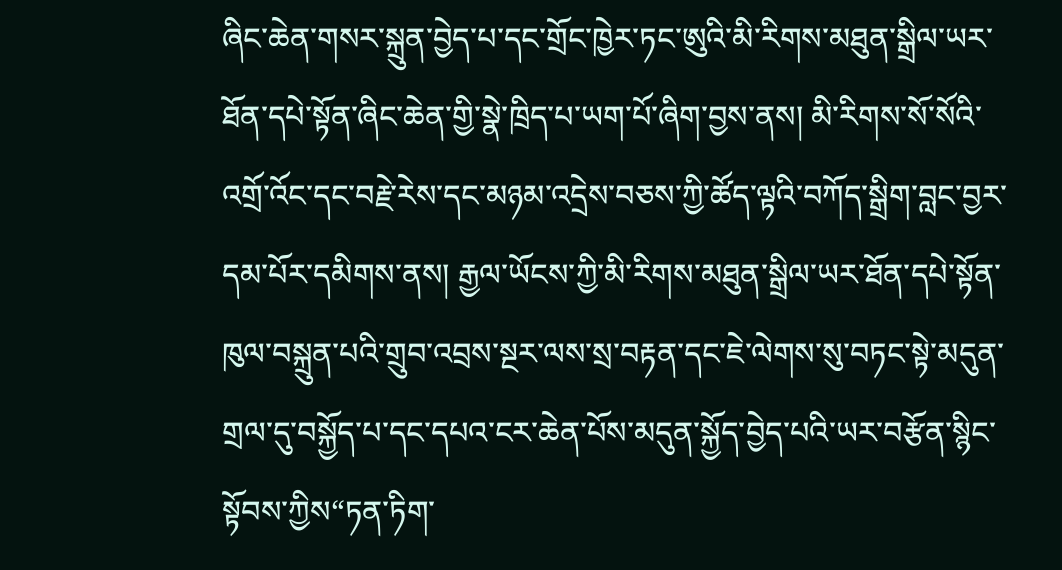ཞིང་ཆེན་གསར་སྐྲུན་བྱེད་པ་དང་གྲོང་ཁྱེར་ཏང་ཨུའི་མི་རིགས་མཐུན་སྒྲིལ་ཡར་ཐོན་དཔེ་སྟོན་ཞིང་ཆེན་གྱི་སྣེ་ཁྲིད་པ་ཡག་པོ་ཞིག་བྱས་ནས། མི་རིགས་སོ་སོའི་འགྲོ་འོང་དང་བརྗེ་རེས་དང་མཉམ་འདྲེས་བཅས་ཀྱི་ཚོད་ལྟའི་བཀོད་སྒྲིག་བླང་བྱར་དམ་པོར་དམིགས་ནས། རྒྱལ་ཡོངས་ཀྱི་མི་རིགས་མཐུན་སྒྲིལ་ཡར་ཐོན་དཔེ་སྟོན་ཁུལ་བསྐྲུན་པའི་གྲུབ་འབྲས་སྔར་ལས་སྲ་བརྟན་དང་ཇེ་ལེགས་སུ་བཏང་སྟེ་མདུན་གྲལ་དུ་བསྐྱོད་པ་དང་དཔའ་ངར་ཆེན་པོས་མདུན་སྐྱོད་བྱེད་པའི་ཡར་བརྩོན་སྙིང་སྟོབས་ཀྱིས“ཏན་ཏིག་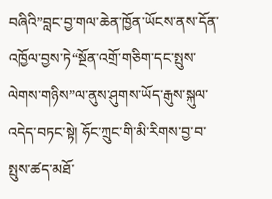བཞིའི”བླང་བྱ་གལ་ཆེན་ཁྱོན་ཡོངས་ནས་དོན་འཁྱོལ་བྱས་ཏེ“སྔོན་འགྲོ་གཅིག་དང་སྤུས་ལེགས་གཉིས”ལ་ནུས་ཤུགས་ཡོད་རྒུས་སྐུལ་འདེད་བཏང་སྟེ། ཧོང་ཀྲུང་གི་མི་རིགས་བྱ་བ་སྤུས་ཚད་མཐོ་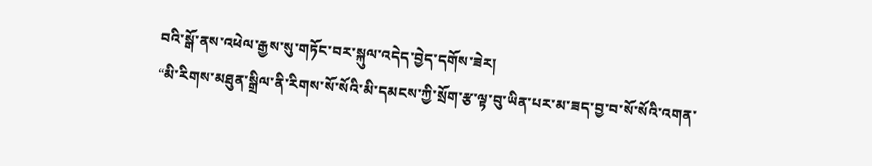བའི་སྒོ་ནས་འཕེལ་རྒྱས་སུ་གཏོང་བར་སྐུལ་འདེད་བྱེད་དགོས་ཟེར།
“མི་རིགས་མཐུན་སྒྲིལ་ནི་རིགས་སོ་སོའི་མི་དམངས་ཀྱི་སྲོག་རྩ་ལྟ་བུ་ཡིན་པར་མ་ཟད་བྱ་བ་སོ་སོའི་འགན་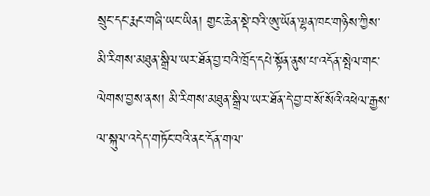སྲུང་དང་རྨང་གཞི་ཡང་ཡིན། གྱང་ཆེན་སྡེ་བའི་ཨུ་ཡོན་ལྷན་ཁང་གཉིས་ཀྱིས་མི་རིགས་མཐུན་སྒྲིལ་ཡར་ཐོན་བྱ་བའི་ཁྲོད་དཔེ་སྟོན་ནུས་པ་འདོན་སྤེལ་གང་ལེགས་བྱས་ནས། མི་རིགས་མཐུན་སྒྲིལ་ཡར་ཐོན་དེ་བྱ་བ་སོ་སོའི་འཕེལ་རྒྱས་ལ་སྐུལ་འདེད་གཏོང་བའི་ནང་དོན་གལ་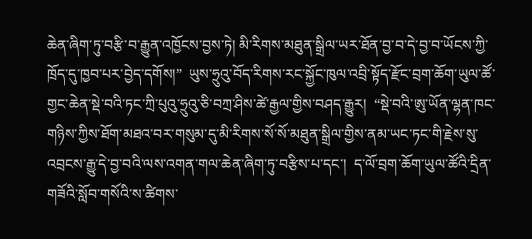ཆེན་ཞིག་ཏུ་བརྩི་བ་རྒྱུན་འཁྱོངས་བྱས་ཏེ། མི་རིགས་མཐུན་སྒྲིལ་ཡར་ཐོན་བྱ་བ་དེ་བྱ་བ་ཡོངས་ཀྱི་ཁྲོད་དུ་ཁྱབ་པར་བྱེད་དགོས།”  ཡུས་ཧྲུའུ་བོད་རིགས་རང་སྐྱོང་ཁུལ་འབྲི་སྟོད་རྫོང་བྲག་ཆོག་ཡུལ་ཚོ་གྱང་ཆེན་སྡེ་བའི་ཏང་ཀྲི་པུའུ་ཧྲུའུ་ཅི་བཀྲ་ཤིས་ཚེ་རྒྱལ་གྱིས་བཤད་རྒྱུར།  “སྡེ་བའི་ཨུ་ཡོན་ལྷན་ཁང་གཉིས་ཀྱིས་ཐོག་མཐའ་བར་གསུམ་དུ་མི་རིགས་སོ་སོ་མཐུན་སྒྲིལ་གྱིས་ནམ་ཡང་ཏང་གི་རྗེས་སུ་འབྲངས་རྒྱུ་དེ་བྱ་བའི་ལས་འགན་གལ་ཆེན་ཞིག་ཏུ་བརྩིས་པ་དང་།  ད་ལོ་བྲག་ཆོག་ཡུལ་ཚོའི་དྲིན་གཟོའི་སློབ་གསོའི་ས་ཚིགས་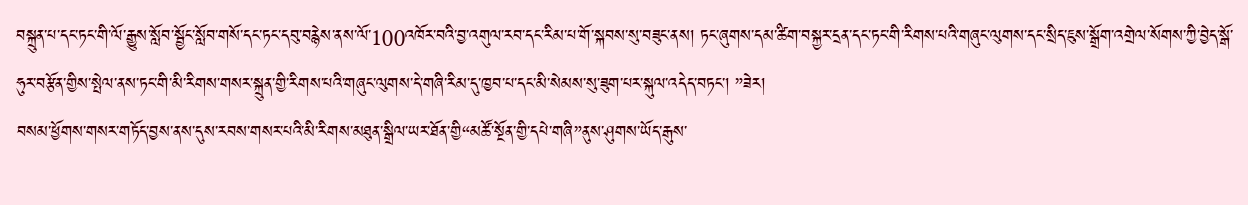བསྐྲུན་པ་དང་ཏང་གི་ལོ་རྒྱུས་སློབ་སྦྱོང་སློབ་གསོ་དང་ཏང་དབུ་བརྙེས་ནས་ལོ་100འཁོར་བའི་བྱ་འགུལ་རབ་དང་རིམ་པ་གོ་སྐབས་སུ་བཟུང་ནས། ཏང་ཞུགས་དམ་ཚིག་བསྐྱར་དྲན་དང་ཏང་གི་རིགས་པའི་གཞུང་ལུགས་དང་སྲིད་ཇུས་སྒྲོག་འགྲེལ་སོགས་ཀྱི་བྱེད་སྒོ་ཧུར་བརྩོན་གྱིས་སྤེལ་ནས་ཏང་གི་མི་རིགས་གསར་སྐྲུན་གྱི་རིགས་པའི་གཞུང་ལུགས་དེ་གཞི་རིམ་དུ་ཁྱབ་པ་དང་མི་སེམས་སུ་ཟུག་པར་སྐུལ་འདེད་བཏང་། ”ཟེར།
བསམ་ཕྱོགས་གསར་གཏོད་བྱས་ནས་དུས་རབས་གསར་པའི་མི་རིགས་མཐུན་སྒྲིལ་ཡར་ཐོན་གྱི“མཚོ་སྔོན་གྱི་དཔེ་གཞི”ནུས་ཤུགས་ཡོད་རྒུས་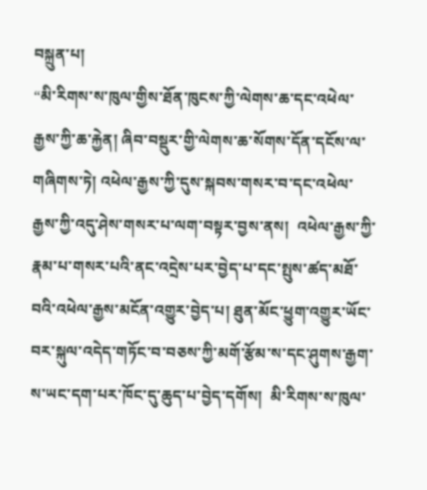བསྐྲུན་པ།
“མི་རིགས་ས་ཁུལ་གྱིས་ཐོན་ཁུངས་ཀྱི་ལེགས་ཆ་དང་འཕེལ་རྒྱས་ཀྱི་ཆ་རྐྱེན། ཞིབ་བསྡུར་གྱི་ལེགས་ཆ་སོགས་དོན་དངོས་ལ་གཞིགས་ཏེ། འཕེལ་རྒྱས་ཀྱི་དུས་སྐབས་གསར་བ་དང་འཕེལ་རྒྱས་ཀྱི་འདུ་ཤེས་གསར་པ་ལག་བསྟར་བྱས་ནས།  འཕེལ་རྒྱས་ཀྱི་རྣམ་པ་གསར་པའི་ནང་འདྲེས་པར་བྱེད་པ་དང་སྤུས་ཚད་མཐོ་བའི་འཕེལ་རྒྱས་མངོན་འགྱུར་བྱེད་པ། ཐུན་མོང་ཕྱུག་འགྱུར་ཡོང་བར་སྐུལ་འདེད་གཏོང་བ་བཅས་ཀྱི་མགོ་རྩོམ་ས་དང་ཤུགས་རྒྱག་ས་ཡང་དག་པར་ཁོང་དུ་ཆུད་པ་བྱེད་དགོས།  མི་རིགས་ས་ཁུལ་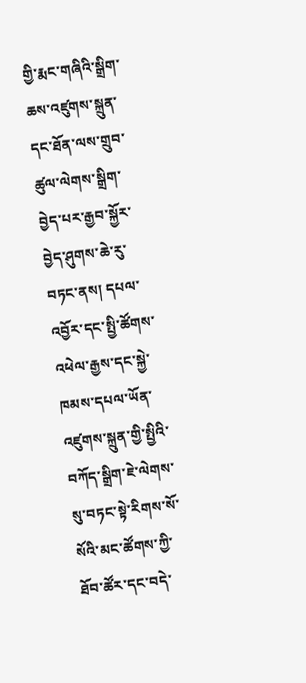གྱི་རྨང་གཞིའི་སྒྲིག་ཆས་འཛུགས་སྐྲུན་དང་ཐོན་ལས་གྲུབ་ཚུལ་ལེགས་སྒྲིག་བྱེད་པར་རྒྱབ་སྐྱོར་བྱེད་ཤུགས་ཆེ་རུ་བཏང་ནས། དཔལ་འབྱོར་དང་སྤྱི་ཚོགས་འཕེལ་རྒྱས་དང་སྐྱེ་ཁམས་དཔལ་ཡོན་འཛུགས་སྐྲུན་གྱི་སྤྱིའི་བཀོད་སྒྲིག་ཇེ་ལེགས་སུ་བཏང་སྟེ་རིགས་སོ་སོའི་མང་ཚོགས་ཀྱི་ཐོབ་ཚོར་དང་བདེ་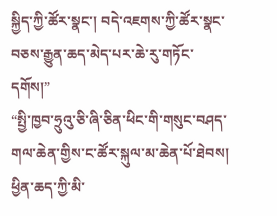སྐྱིད་ཀྱི་ཚོར་སྣང་། བདེ་འཇགས་ཀྱི་ཚོར་སྣང་བཅས་རྒྱུན་ཆད་མེད་པར་ཆེ་རུ་གཏོང་དགོས།”
“སྤྱི་ཁྱབ་ཧྲུའུ་ཅི་ཞི་ཅིན་ཕིང་གི་གསུང་བཤད་གལ་ཆེན་གྱིས་ང་ཚོར་སྐུལ་མ་ཆེན་པོ་ཐེབས། ཕྱིན་ཆད་ཀྱི་མི་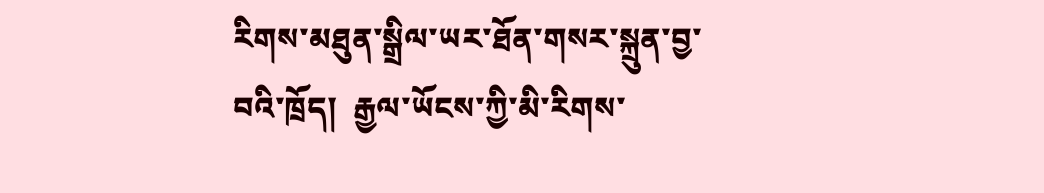རིགས་མཐུན་སྒྲིལ་ཡར་ཐོན་གསར་སྐྲུན་བྱ་བའི་ཁྲོད།  རྒྱལ་ཡོངས་ཀྱི་མི་རིགས་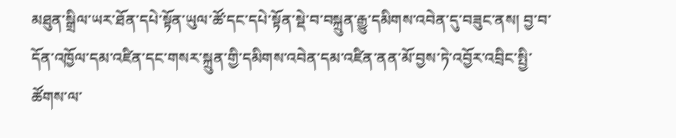མཐུན་སྒྲིལ་ཡར་ཐོན་དཔེ་སྟོན་ཡུལ་ཚོ་དང་དཔེ་སྟོན་སྡེ་བ་བསྐྲུན་རྒྱུ་དམིགས་འབེན་དུ་བཟུང་ནས། བྱ་བ་དོན་འཁྱོལ་དམ་འཛིན་དང་གསར་སྐྲུན་གྱི་དམིགས་འབེན་དམ་འཛིན་ནན་མོ་བྱས་ཏེ་འབྱོར་འབྲིང་སྤྱི་ཚོགས་ལ་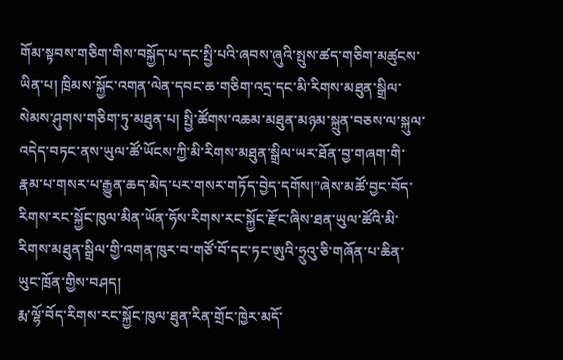གོམ་སྟབས་གཅིག་གིས་བསྐྱོད་པ་དང་སྤྱི་པའི་ཞབས་ཞུའི་སྤུས་ཚད་གཅིག་མཚུངས་ཡིན་པ། ཁྲིམས་སྐྱོང་འགན་ལེན་དབང་ཆ་གཅིག་འདྲ་དང་མི་རིགས་མཐུན་སྒྲིལ་སེམས་ཤུགས་གཅིག་ཏུ་མཐུན་པ། སྤྱི་ཚོགས་འཆམ་མཐུན་མཉམ་སྐྲུན་བཅས་ལ་སྐུལ་འདེད་བཏང་ནས་ཡུལ་ཚོ་ཡོངས་ཀྱི་མི་རིགས་མཐུན་སྒྲིལ་ཡར་ཐོན་བྱ་གཞག་གི་རྣམ་པ་གསར་པ་རྒྱུན་ཆད་མེད་པར་གསར་གཏོད་བྱེད་དགོས།”ཞེས་མཚོ་བྱང་བོད་རིགས་རང་སྐྱོང་ཁུལ་མིན་ཡོན་ཧོས་རིགས་རང་སྐྱོང་རྫོང་ཞིས་ཐན་ཡུལ་ཚོའི་མི་རིགས་མཐུན་སྒྲིལ་གྱི་འགན་ཁུར་བ་གཙོ་བོ་དང་ཏང་ཨུའི་ཧྲུའུ་ཅི་གཞོན་པ་ཆིན་ཡུང་ཁྲོན་གྱིས་བཤད།
རྨ་ལྷོ་བོད་རིགས་རང་སྐྱོང་ཁུལ་ཐུན་རིན་གྲོང་ཁྱེར་མདོ་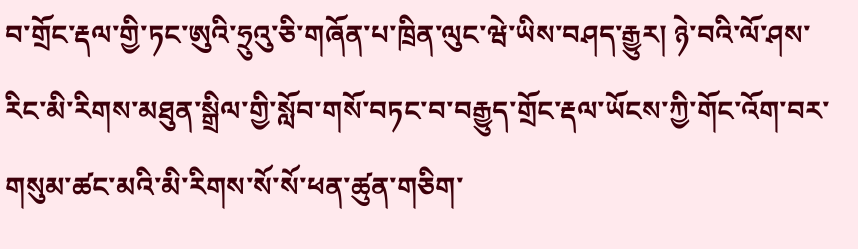བ་གྲོང་རྡལ་གྱི་ཏང་ཨུའི་ཧྲུའུ་ཅི་གཞོན་པ་ཁྲིན་ལུང་ཝེ་ཡིས་བཤད་རྒྱུར། ཉེ་བའི་ལོ་ཤས་རིང་མི་རིགས་མཐུན་སྒྲིལ་གྱི་སློབ་གསོ་བཏང་བ་བརྒྱུད་གྲོང་རྡལ་ཡོངས་ཀྱི་གོང་འོག་བར་གསུམ་ཚང་མའི་མི་རིགས་སོ་སོ་ཕན་ཚུན་གཅིག་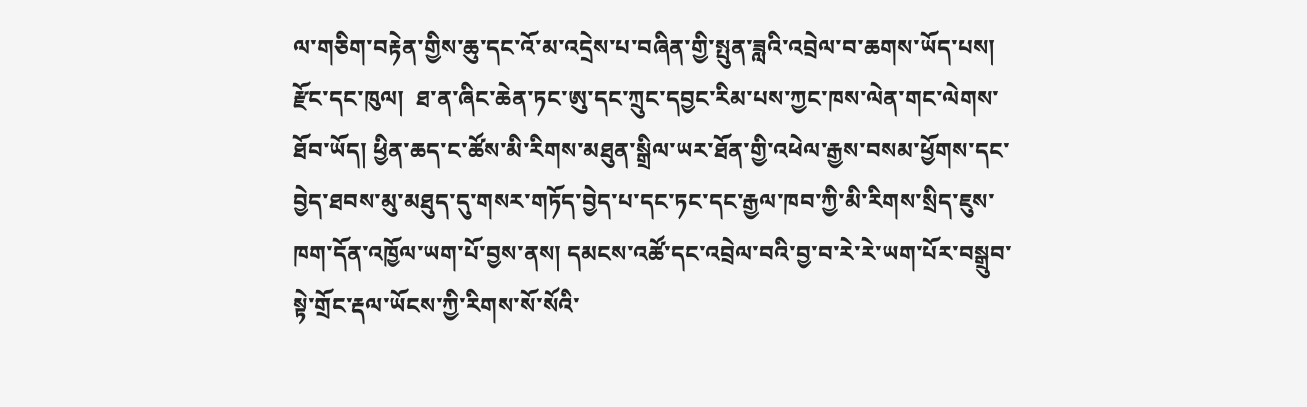ལ་གཅིག་བརྟེན་གྱིས་ཆུ་དང་འོ་མ་འདྲེས་པ་བཞིན་གྱི་སྤུན་ཟླའི་འབྲེལ་བ་ཆགས་ཡོད་པས།  རྫོང་དང་ཁུལ།  ཐ་ན་ཞིང་ཆེན་ཏང་ཨུ་དང་ཀྲུང་དབྱང་རིམ་པས་ཀྱང་ཁས་ལེན་གང་ལེགས་ཐོབ་ཡོད། ཕྱིན་ཆད་ང་ཚོས་མི་རིགས་མཐུན་སྒྲིལ་ཡར་ཐོན་གྱི་འཕེལ་རྒྱས་བསམ་ཕྱོགས་དང་བྱེད་ཐབས་མུ་མཐུད་དུ་གསར་གཏོད་བྱེད་པ་དང་ཏང་དང་རྒྱལ་ཁབ་ཀྱི་མི་རིགས་སྲིད་ཇུས་ཁག་དོན་འཁྱོལ་ཡག་པོ་བྱས་ནས། དམངས་འཚོ་དང་འབྲེལ་བའི་བྱ་བ་རེ་རེ་ཡག་པོར་བསྒྲུབ་སྟེ་གྲོང་རྡལ་ཡོངས་ཀྱི་རིགས་སོ་སོའི་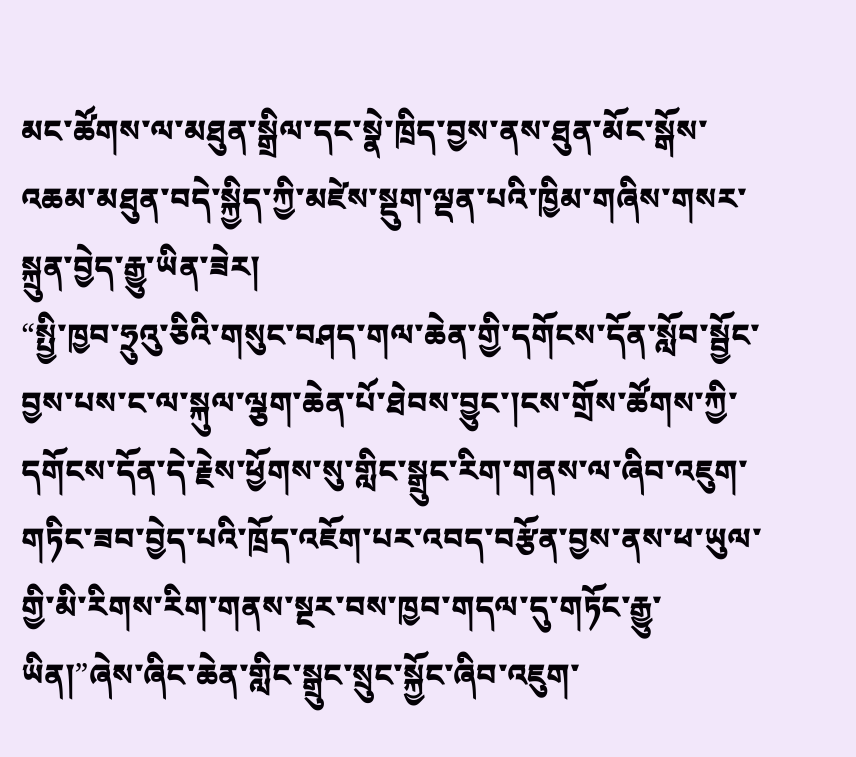མང་ཚོགས་ལ་མཐུན་སྒྲིལ་དང་སྣེ་ཁྲིད་བྱས་ནས་ཐུན་མོང་སྒོས་འཆམ་མཐུན་བདེ་སྐྱིད་ཀྱི་མཛེས་སྡུག་ལྡན་པའི་ཁྱིམ་གཞིས་གསར་སྐྲུན་བྱེད་རྒྱུ་ཡིན་ཟེར།
“སྤྱི་ཁྱབ་ཧྲུའུ་ཅིའི་གསུང་བཤད་གལ་ཆེན་གྱི་དགོངས་དོན་སློབ་སྦྱོང་བྱས་པས་ང་ལ་སྐུལ་ལྕག་ཆེན་པོ་ཐེབས་བྱུང་།ངས་གྲོས་ཚོགས་ཀྱི་དགོངས་དོན་དེ་རྗེས་ཕྱོགས་སུ་གླིང་སྒྲུང་རིག་གནས་ལ་ཞིབ་འཇུག་གཏིང་ཟབ་བྱེད་པའི་ཁྲོད་འཇོག་པར་འབད་བརྩོན་བྱས་ནས་ཕ་ཡུལ་གྱི་མི་རིགས་རིག་གནས་སྔར་བས་ཁྱབ་གདལ་དུ་གཏོང་རྒྱུ་ཡིན།”ཞེས་ཞིང་ཆེན་གླིང་སྒྲུང་སྲུང་སྐྱོང་ཞིབ་འཇུག་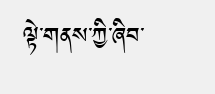ལྟེ་གནས་ཀྱི་ཞིབ་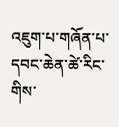འཇུག་པ་གཞོན་པ་དབང་ཆེན་ཚེ་རིང་གིས་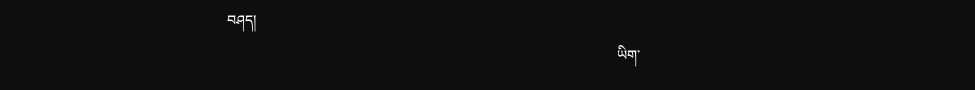བཤད།
                                                                                                           ཡིག་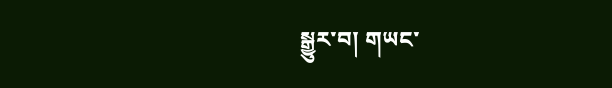སྒྱུར་བ། གཡང་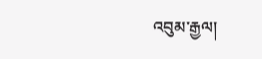འབུམ་རྒྱལ།